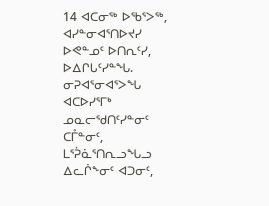14 ᐊᑕᓂᖅ ᐅᖃᕐᐳᖅ, ᐊᓯᓐᓂᐊᕐᑎᐅᔪᓯ ᐅᕙᓐᓄᑦ ᐅᑎᕆᑦᓯ, ᐅᐃᒋᒐᑦᓯᓐᖓ. ᓂᕈᐊᕐᓂᐊᕐᐳᖓ ᐊᑕᐅᓯᕐᒥᒃ ᓄᓇᓕᖁᑎᑦᓯᓐᓂᑦ ᑕᒤᓐᓂᑦ, ᒪᕐᕉᓈᕐᑎᕆᓗᖓᓗ ᐃᓚᒌᖕᓂᑦ ᐊᑐᓂᑦ,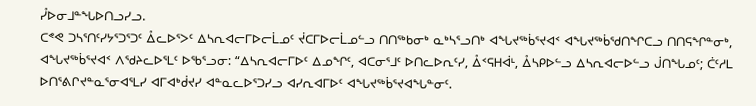ᓮᐅᓂᒧᓐᖓᐅᑎᓗᓯᓗ.
ᑕᕝᕙ ᑐᓴᕐᑎᑦᓯᔭᕐᑐᕐᑐᑦ ᐂᓚᐅᕐᐳᑦ ᐃᓴᕆᐊᓕᒥᐅᓕᒫᓄᑦ ᔫᑕᒥᐅᓕᒫᓄᓪᓗ ᑎᑎᖅᑲᓂᒃ ᓇᒃᓴᕐᓗᑎᒃ ᐊᖓᔪᖅᑳᕐᔪᐊᑉ ᐊᖓᔪᖅᑳᖁᑎᖏᑕᓗ ᑎᑎᕋᖏᓐᓂᒃ, ᐊᖓᔪᖅᑳᕐᔪᐊᑉ ᐱᖁᔨᓚᐅᕐᒪᑦ ᐅᖃᕐᓗᓂ: “ᐃᓴᕆᐊᓕᒥᐅᑦ ᐃᓄᖏᑦ, ᐊᑕᓂᕐᒧᑦ ᐅᑎᓚᐅᕆᑦᓯ, ᐂᑉᕋᕼᐋᒻ, ᐂᓴᑭᐅᓪᓗ ᐃᓴᕆᐊᓕᐅᓪᓗ ᒎᑎᖓᓄᑦ; ᑖᑦᓱᒪ ᐅᑎᕐᕕᒋᔪᓐᓇᕐᓂᐊᕐᒪᓯ ᐊᒥᐊᒃᑰᔪᓯ ᐊᓐᓇᓚᐅᕐᑐᓯᓗ ᐊᓯᕆᐊᒥᐅᑦ ᐊᖓᔪᖅᑳᕐᔪᐊᖓᓐᓂᑦ.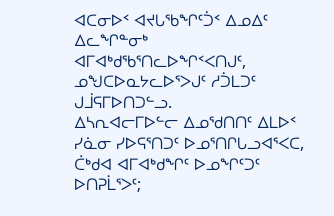ᐊᑕᓂᐅᑉ ᐊᔪᒐᖃᖏᑦᑑᑉ ᐃᓄᐃᑦ ᐃᓚᖏᓐᓂᒃ ᐊᒥᐊᒃᑯᖃᕐᑎᓚᐅᖏᑉᐸᑎᒍᑦ, ᓄᖑᑕᐅᓇᔭᓚᐅᕐᐳᒍᑦ ᓱᑑᒪᑐᑦ ᒍᒨᕋᒥᐅᑎᑐᓪᓗ.
ᐃᓴᕆᐊᓕᒥᐅᓪᓕ ᐃᓄᖁᑎᑎᑦ ᐃᒪᐅᑉ ᓯᓈᓂ ᓯᐅᕋᕐᑎᑐᑦ ᐅᓄᕐᑎᒋᒐᓗᐊᕐᐸᑕ, ᑖᒃᑯᐊ ᐊᒥᐊᒃᑯᖏᑦ ᐅᓄᖏᑦᑐᑦ ᐅᑎᕈᒫᕐᐳᑦ;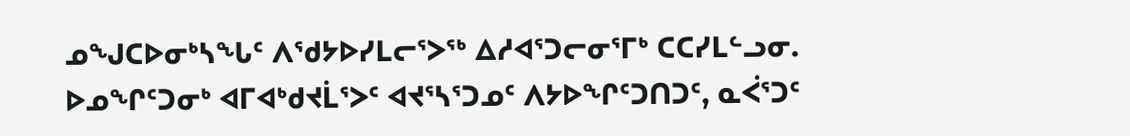ᓄᖑᑕᐅᓂᒃᓴᖓᑦ ᐱᖁᔭᐅᓯᒪᓕᕐᐳᖅ ᐃᓱᐊᕐᑐᓕᓂᕐᒥᒃ ᑕᑕᓯᒪᓪᓗᓂ.
ᐅᓄᖏᑦᑐᓂᒃ ᐊᒥᐊᒃᑯᔪᒫᕐᐳᑦ ᐊᔪᕐᓴᕐᑐᓄᑦ ᐱᔭᐅᖏᑦᑐᑎᑐᑦ, ᓇᐹᕐᑐᑦ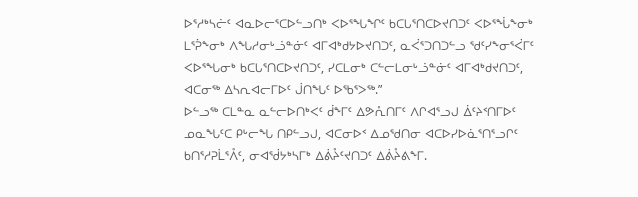ᐅᕐᓱᒃᓴᓖᑦ ᐊᓇᐅᓕᕐᑕᐅᓪᓗᑎᒃ ᐸᐅᕐᖓᖏᑦ ᑲᑕᒐᕐᑎᑕᐅᔪᑎᑐᑦ ᐸᐅᕐᖔᖕᓂᒃ ᒪᕐᕉᖕᓂᒃ ᐱᖓᓱᓂᒡᓘᓐᓃᑦ ᐊᒥᐊᒃᑯᔭᐅᔪᑎᑐᑦ, ᓇᐹᕐᑐᑎᑐᓪᓗ ᖁᑦᓯᖕᓂᕐᐹᒥᑦ ᐸᐅᕐᖓᓂᒃ ᑲᑕᒐᕐᑎᑕᐅᔪᑎᑐᑦ, ᓯᑕᒪᓂᒃ ᑕᓪᓕᒪᓂᒡᓘᓐᓃᑦ ᐊᒥᐊᒃᑯᔪᑎᑐᑦ, ᐊᑕᓂᖅ ᐃᓴᕆᐊᓕᒥᐅᑦ ᒎᑎᖓᑦ ᐅᖃᕐᐳᖅ.”
ᐅᓪᓗᖅ ᑕᒪᓐᓇ ᓇᓪᓕᐅᑎᒃᐸᑦ ᑰᖕᒥᑦ ᐃᕗᕅᑎᒥᑦ ᐱᒋᐊᕐᓗᒍ ᐄᑦᔨᑉᑎᒥᐅᑦ ᓄᓇᖓᑦᑕ ᑭᒡᓕᖓ ᑎᑭᓪᓗᒍ, ᐊᑕᓂᐅᑉ ᐃᓄᖁᑎᓂ ᐊᑕᐅᓯᐅᓈᕐᑎᕐᓗᒋᑦ ᑲᑎᕐᓱᕈᒫᕐᐰᑦ, ᓂᐊᖂᔭᒃᓴᒥᒃ ᐃᕖᔧᑦᔪᑎᑐᑦ ᐃᕖᔧᕕᖕᒥ.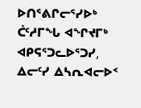ᐅᑎᕐᕕᒋᓕᕐᓯᐅᒃ ᑖᑦᓱᒥᖓ ᐊᖏᔪᒥᒃ ᐊᑭᕋᕐᑐᓚᐅᕐᑐᓯ, ᐃᓕᑦᓯ ᐃᓴᕆᐊᓕᐅᑉ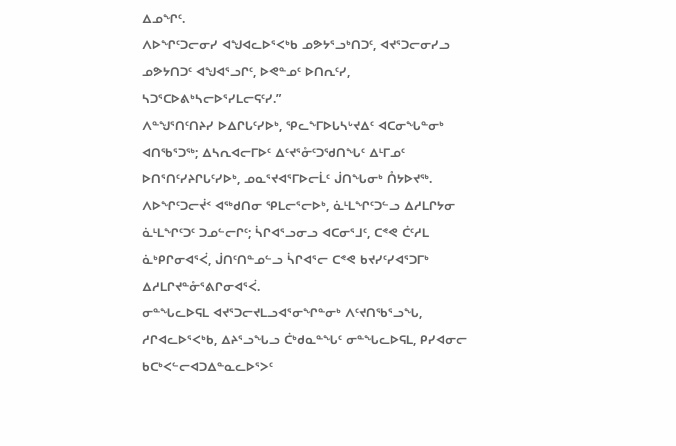ᐃᓄᖏᑦ.
ᐱᐅᖏᑦᑐᓕᓂᓯ ᐊᖑᐊᓚᐅᕐᐸᒃᑲ ᓄᕗᔭᕐᓗᒃᑎᑐᑦ, ᐊᔪᕐᑐᓕᓂᓯᓗ ᓄᕗᔭᑎᑐᑦ ᐊᖑᐊᕐᓗᒋᑦ, ᐅᕙᓐᓄᑦ ᐅᑎᕆᑦᓯ, ᓴᑐᕐᑕᐅᕕᒃᓴᓕᐅᕐᓯᒪᓕᕋᑦᓯ.”
ᐱᓐᖑᕐᑎᑦᑎᔨᓯ ᐅᐃᒋᒐᑦᓯᐅᒃ, ᕿᓚᖕᒥᐅᒐᓴᒡᔪᐃᑦ ᐊᑕᓂᖓᓐᓂᒃ ᐊᑎᖃᕐᑐᖅ; ᐃᓴᕆᐊᓕᒥᐅᑦ ᐃᑦᔪᕐᓁᑦᑐᖁᑎᖓᑦ ᐃᒻᒥᓄᑦ ᐅᑎᕐᑎᑦᓯᔨᒋᒐᑦᓯᐅᒃ, ᓄᓇᕐᔪᐊᕐᒥᐅᓕᒫᑦ ᒎᑎᖓᓂᒃ ᑍᔭᐅᔪᖅ.
ᐱᐅᖏᑦᑐᓕᔫᑉ ᐊᖅᑯᑎᓂ ᕿᒪᓕᕐᓕᐅᒃ, ᓈᒻᒪᖏᑦᑐᓪᓗ ᐃᓱᒪᒋᔭᓂ ᓈᒻᒪᖏᑦᑐᑦ ᑐᓄᓪᓕᒋᑦ; ᓵᒋᐊᕐᓗᓂᓗ ᐊᑕᓂᕐᒧᑦ, ᑕᕝᕙ ᑖᑦᓱᒪ ᓈᒃᑭᒋᓂᐊᕐᐹ, ᒎᑎᑦᑎᓐᓄᓪᓗ ᓵᒋᐊᕐᓕ ᑕᕝᕙ ᑲᔪᓯᑦᓯᐊᕐᑐᒥᒃ ᐃᓱᒪᒋᔪᓐᓁᕐᕕᒋᓂᐊᕐᐹ.
ᓂᓐᖓᓚᐅᕋᒪ ᐊᔪᕐᑐᓕᔪᒪᓗᐊᕐᓂᖏᓐᓂᒃ ᐱᑦᔪᑎᖃᕐᓗᖓ, ᓱᒋᐊᓚᐅᕐᐸᒃᑲ, ᐃᔨᕐᓗᖓᓗ ᑖᒃᑯᓇᓐᖓᑦ ᓂᓐᖓᓚᐅᕋᒪ, ᑭᓯᐊᓂᓕ ᑲᑕᒃᐸᓪᓕᐊᑐᐃᓐᓇᓚᐅᕐᐳᑦ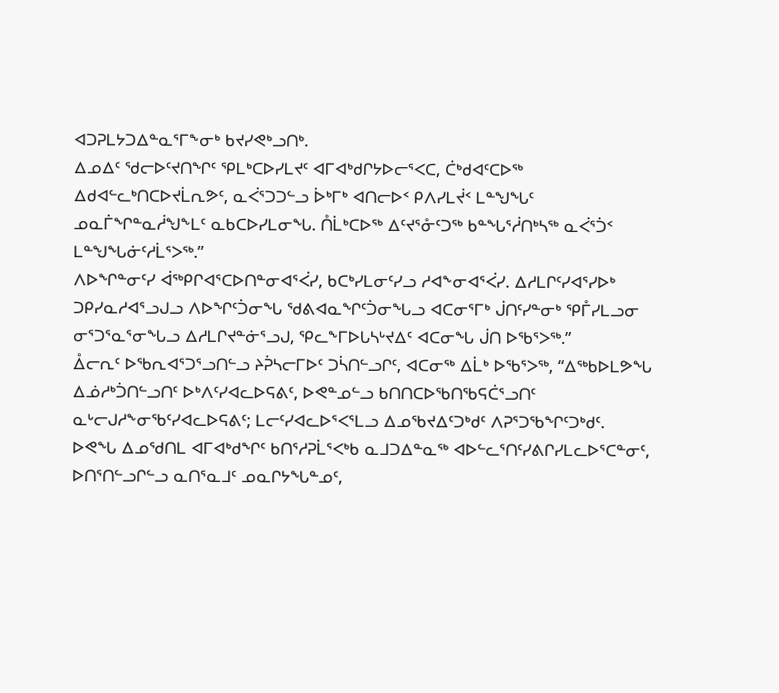ᐊᑐᕈᒪᔭᑐᐃᓐᓇᕐᒥᖕᓂᒃ ᑲᔪᓯᕙᒃᓗᑎᒃ.
ᐃᓄᐃᑦ ᖁᓕᐅᑦᔪᑎᖏᑦ ᕿᒪᒃᑕᐅᓯᒪᔪᑦ ᐊᒥᐊᒃᑯᒋᔭᐅᓕᕐᐸᑕ, ᑖᒃᑯᐊᑦᑕᐅᖅ ᐃᑯᐊᓪᓚᒃᑎᑕᐅᔪᒫᕆᕗᑦ, ᓇᐹᕐᑐᑐᓪᓗ ᐆᒃᒥᒃ ᐊᑎᓕᐅᑉ ᑭᐱᓯᒪᔫᑉ ᒪᓐᖑᖓᑦ ᓄᓇᒦᖏᓐᓇᓲᖑᖕᒪᑦ ᓇᑲᑕᐅᓯᒪᓂᖓ. ᑍᒫᒃᑕᐅᖅ ᐃᑦᔪᕐᓁᑦᑐᖅ ᑲᓐᖓᕐᓲᑎᒃᓴᖅ ᓇᐹᕐᑑᑉ ᒪᓐᖑᖓᓃᑦᓱᒫᕐᐳᖅ.”
ᐱᐅᖏᓐᓂᑦᓯ ᐋᖅᑭᒋᐊᕐᑕᐅᑎᓐᓂᐊᕐᐹᓯ, ᑲᑕᒃᓯᒪᓂᑦᓯᓗ ᓱᐊᖕᓂᐊᕐᐹᓯ. ᐃᓱᒪᒋᑦᓯᐊᕐᓯᐅᒃ ᑐᑭᓯᓇᓱᐊᕐᓗᒍᓗ ᐱᐅᖏᑦᑑᓂᖓ ᖁᕕᐊᓇᖏᑦᑑᓂᖓᓗ ᐊᑕᓂᕐᒥᒃ ᒎᑎᑦᓯᓐᓂᒃ ᕿᒤᓯᒪᓗᓂ ᓂᕐᑐᕐᓇᕐᓂᖓᓗ ᐃᓱᒪᒋᔪᓐᓃᕐᓗᒍ, ᕿᓚᖕᒥᐅᒐᓴᒡᔪᐃᑦ ᐊᑕᓂᖓ ᒎᑎ ᐅᖃᕐᐳᖅ.”
ᐂᓕᕆᑦ ᐅᖃᕆᐊᕐᑐᕐᓗᑎᓪᓗ ᔨᕉᓴᓕᒥᐅᑦ ᑐᓵᑎᓪᓗᒋᑦ, ᐊᑕᓂᖅ ᐃᒫᒃ ᐅᖃᕐᐳᖅ, “ᐃᖅᑲᐅᒪᕗᖓ ᐃᓅᓱᒃᑑᑎᓪᓗᑎᑦ ᐅᒃᐱᑦᓯᐊᓚᐅᕋᕕᑦ, ᐅᕙᓐᓄᓪᓗ ᑲᑎᑎᑕᐅᖃᑎᖃᕋᑖᕐᓗᑎᑦ ᓇᒡᓕᒍᓱᖕᓂᖃᑦᓯᐊᓚᐅᕋᕕᑦ; ᒪᓕᑦᓯᐊᓚᐅᕐᐸᕐᒪᓗ ᐃᓄᖃᔪᐃᑦᑐᒃᑯᑦ ᐱᕈᕐᑐᖃᖏᑦᑐᒃᑯᑦ.
ᐅᕙᖓ ᐃᓄᖁᑎᒪ ᐊᒥᐊᒃᑯᖏᑦ ᑲᑎᕐᓱᕈᒫᕐᐸᒃᑲ ᓇᒧᑐᐃᓐᓇᖅ ᐊᐅᓪᓚᕐᑎᑦᓯᕕᒋᓯᒪᓚᐅᕐᑕᓐᓂᑦ, ᐅᑎᕐᑎᓪᓗᒋᓪᓗ ᓇᑎᕐᓇᒧᑦ ᓄᓇᒋᔭᖓᓐᓄᑦ,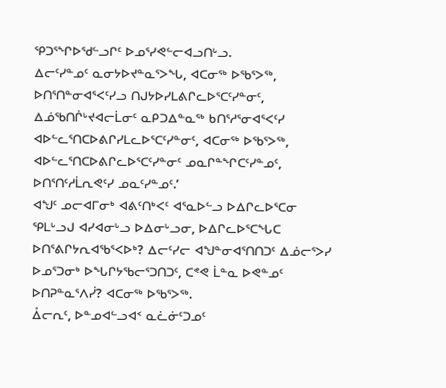ᕿᑐᕐᖏᐅᖁᓪᓗᒋᑦ ᐅᓄᕐᓯᕙᓪᓕᐊᓗᑎᒡᓗ.
ᐃᓕᑦᓯᓐᓄᑦ ᓇᓂᔭᐅᔪᓐᓇᕐᐳᖓ, ᐊᑕᓂᖅ ᐅᖃᕐᐳᖅ, ᐅᑎᕐᑎᓐᓂᐊᕐᐸᑦᓯᓗ ᑎᒍᔭᐅᓯᒪᕕᒋᓚᐅᕐᑕᑦᓯᓐᓂᑦ, ᐃᓅᖃᑎᒌᒡᔪᐊᓕᒫᓂᑦ ᓇᑭᑐᐃᓐᓇᖅ ᑲᑎᕐᓱᕐᓂᐊᕐᐸᑦᓯ ᐊᐅᓪᓚᕐᑎᑕᐅᕕᒋᓯᒪᓚᐅᕐᑕᑦᓯᓐᓂᑦ, ᐊᑕᓂᖅ ᐅᖃᕐᐳᖅ, ᐊᐅᓪᓚᕐᑎᑕᐅᕕᒋᓚᐅᕐᑕᑦᓯᓐᓂᑦ ᓄᓇᒋᓐᖏᑕᑦᓯᓐᓄᑦ, ᐅᑎᕐᑎᑦᓱᒫᕆᕙᑦᓯ ᓄᓇᑦᓯᓐᓄᑦ.’
ᐊᖑᑦ ᓄᓕᐊᒥᓂᒃ ᐊᕕᑦᑎᒃᐸᑦ ᐊᕐᓇᐅᓪᓗ ᐅᐃᒋᓚᐅᕐᑕᓂ ᕿᒪᒡᓗᒍ ᐊᓯᐊᓂᒡᓗ ᐅᐃᓂᒡᓗᓂ, ᐅᐃᒋᓚᐅᕐᑕᖓᑕ ᐅᑎᕐᕕᒋᔭᕆᐊᖃᕐᐸᐅᒃ? ᐃᓕᑦᓯᓕ ᐊᖑᓐᓂᐊᕐᑎᑎᑐᑦ ᐃᓅᓕᕐᐳᓯ ᐅᓄᕐᑐᓂᒃ ᐅᖓᒋᔭᖃᓕᕐᑐᑎᑐᑦ, ᑕᕝᕙ ᒫᓐᓇ ᐅᕙᓐᓄᑦ ᐅᑎᕈᓐᓇᕐᐱᓰ? ᐊᑕᓂᖅ ᐅᖃᕐᐳᖅ.
ᐂᓕᕆᑦ, ᐅᓐᓄᐊᓪᓗᐊᑉ ᓇᓛᓃᑦᑐᓄᑦ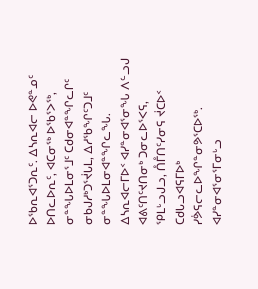ᐅᖃᕆᐊᕐᑐᕆᑦ. ᐃᓴᕆᐊᓕ ᐅᕙᓐᓄᑦ ᐅᑎᓚᐅᕆᑦ, ᐊᑕᓂᖅ ᐅᖃᕐᐳᖅ, ᓂᓐᖓᐅᒪᓂᕐᒧᑦ ᑕᑯᓂᐊᓐᖏᓚᒋᑦ ᓂᑲᒍᓱᒃᑐᕐᔫᒐᒪ, ᐃᓱᖃᖏᑦᑐᒧᑦ ᓂᓐᖓᐅᒪᓂᐊᓐᖏᓚᖓ.
ᐃᓴᕆᐊᓕᒥᐅᑉ ᐊᓯᓐᓂᐊᕐᓂᖓ ᐱᓪᓗᒍ ᐊᕕᑦᑎᑦᔪᑎᓂᒃ ᑐᓂᓚᐅᕐᐸᕋ, ᕿᒪᒡᓗᒍᓗ, ᑍᒤᑎᑦᓯᓂᕋ ᔫᑕᐅᑉ ᑕᑯᒐᓗᐊᕋᒥᐅᒃ ᓯᕘᕋᓕᓚᐅᖏᓐᓂᕗᕐᑕᐅᖅ. ᐊᓯᓐᓂᐊᕐᓂᕐᒥᓂᒡᓗ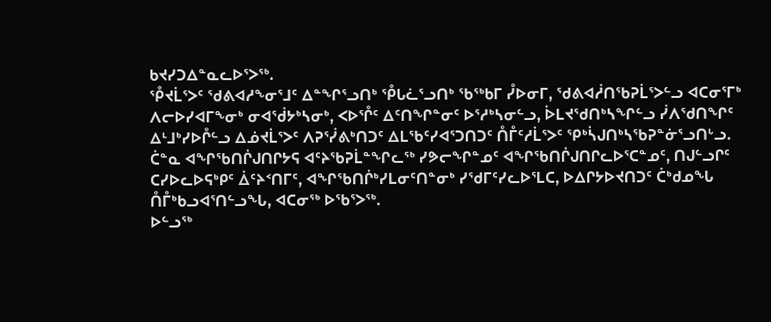ᑲᔪᓯᑐᐃᓐᓇᓚᐅᕐᐳᖅ.
ᕾᔪᒫᕐᐳᑦ ᖁᕕᐊᓱᖕᓂᕐᒧᑦ ᐃᓐᖏᕐᓗᑎᒃ ᕾᒐᓛᕐᓗᑎᒃ ᖃᖅᑲᒥ ᓮᐅᓂᒥ, ᖁᕕᐊᓲᑎᖃᕈᒫᕐᐳᓪᓗ ᐊᑕᓂᕐᒥᒃ ᐱᓕᐅᓯᐊᒥᖕᓂᒃ ᓂᐊᖂᔭᒃᓴᓂᒃ, ᐸᐅᕐᒊᑦ ᐃᑦᑎᖏᓐᓂᑦ ᐅᕐᓱᒃᓴᓂᓪᓗ, ᐆᒪᔪᖁᑎᒃᓴᖏᓪᓗ ᓰᐱᖁᑎᖏᑦ ᐃᒻᒧᒃᓯᐅᒊᓪᓗ ᐃᓅᔪᒫᕐᐳᑦ ᐱᕈᕐᓰᕕᒃᑎᑐᑦ ᐃᒪᖃᑦᓯᐊᕐᑐᑎᑐᑦ ᑍᒤᑦᓱᒫᕐᐳᑦ ᕿᒃᓵᒍᑎᒃᓴᖃᕈᓐᓃᕐᓗᑎᒡᓗ.
ᑖᓐᓇ ᐊᖏᖃᑎᒌᒍᑎᒋᔭᕋ ᐊᑦᔨᖃᕈᒫᓐᖏᓚᖅ ᓯᕗᓕᖏᓐᓄᑦ ᐊᖏᖃᑎᒌᒍᑎᒋᓚᐅᕐᑕᓐᓄᑦ, ᑎᒍᓪᓗᒋᑦ ᑕᓯᐅᓚᐅᕋᒃᑭᑦ ᐄᑦᔨᑉᑎᒥᑦ, ᐊᖏᖃᑎᒌᒃᓯᒪᓂᑦᑎᓐᓂᒃ ᓯᖁᒥᑦᓯᓚᐅᕐᒪᑕ, ᐅᐃᒋᔭᐅᔪᑎᑐᑦ ᑖᒃᑯᓄᖓ ᑍᒤᒃᑲᓗᐊᕐᑎᓪᓗᖓ, ᐊᑕᓂᖅ ᐅᖃᕐᐳᖅ.
ᐅᓪᓗᖅ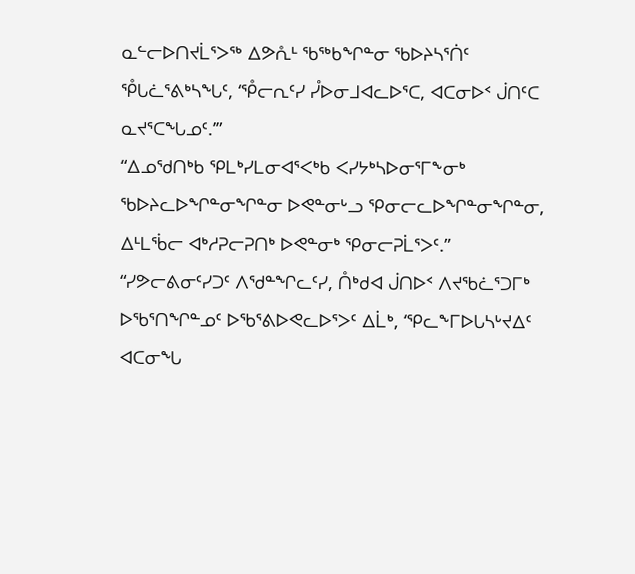ᓇᓪᓕᐅᑎᔪᒫᕐᐳᖅ ᐃᕗᕅᒻ ᖃᖅᑲᖏᓐᓂ ᖃᐅᔨᓴᕐᑏᑦ ᕾᒐᓛᕐᕕᒃᓴᖓᑦ, ‘ᕾᓕᕆᑦᓯ ᓮᐅᓂᒧᐊᓚᐅᕐᑕ, ᐊᑕᓂᐅᑉ ᒎᑎᑦᑕ ᓇᔪᕐᑕᖓᓄᑦ.’”
“ᐃᓄᖁᑎᒃᑲ ᕿᒪᒃᓯᒪᓂᐊᕐᐸᒃᑲ ᐸᓯᔭᒃᓴᐅᓂᕐᒥᖕᓂᒃ ᖃᐅᔨᓚᐅᖏᓐᓂᖏᓐᓂ ᐅᕙᓐᓂᒡᓗ ᕿᓂᓕᓚᐅᖏᓐᓂᖏᓐᓂ, ᐃᒻᒪᖄᓕ ᐊᒃᓱᕈᓕᕈᑎᒃ ᐅᕙᓐᓂᒃ ᕿᓂᓕᕈᒫᕐᐳᑦ.”
“ᓯᕗᓕᕕᓂᑦᓯᑐᑦ ᐱᖁᓐᖏᓚᑦᓯ, ᑍᒃᑯᐊ ᒎᑎᐅᑉ ᐱᔪᖃᓛᕐᑐᒥᒃ ᐅᖃᕐᑎᖏᓐᓄᑦ ᐅᖃᕐᕕᐅᕙᓚᐅᕐᐳᑦ ᐃᒫᒃ, ‘ᕿᓚᖕᒥᐅᒐᓴᒡᔪᐃᑦ ᐊᑕᓂᖓ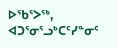ᐅᖃᕐᐳᖅ, ᐊᑐᕐᓂᕐᓗᒃᑕᑦᓯᓐᓂᑦ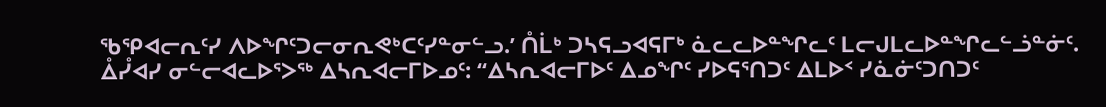ᖃᕿᐊᓕᕆᑦᓯ ᐱᐅᖏᑦᑐᓕᓂᕆᕙᒃᑕᑦᓯᓐᓂᓪᓗ.’ ᑍᒫᒃ ᑐᓴᕋᓗᐊᕋᒥᒃ ᓈᓚᓚᐅᓐᖏᓚᑦ ᒪᓕᒍᒪᓚᐅᓐᖏᓚᓪᓘᓐᓃᑦ.
ᐂᓮᐊᓯ ᓂᓪᓕᐊᓚᐅᕐᐳᖅ ᐃᓴᕆᐊᓕᒥᐅᓄᑦ: “ᐃᓴᕆᐊᓕᒥᐅᑦ ᐃᓄᖏᑦ ᓯᐅᕋᕐᑎᑐᑦ ᐃᒪᐅᑉ ᓯᓈᓃᑦᑐᑎᑐᑦ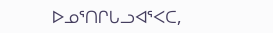ᐅᓄᕐᑎᒋᒐᓗᐊᕐᐸᑕ,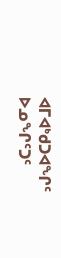ᐊᒥᐊᒃᑯᑐᐊᖏᑦ ᐅᓄᖏᑦᑐᑦ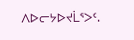ᐱᐅᓕᔭᐅᔪᒫᕐᐳᑦ.